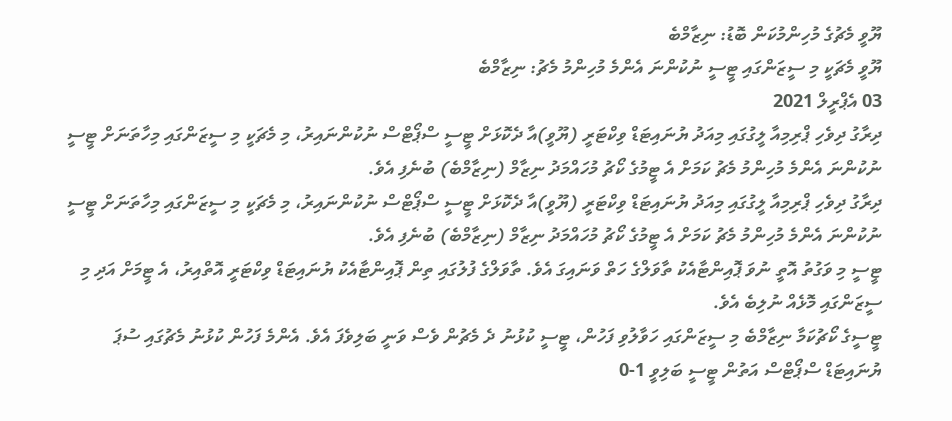ޔޫވީ މެޗުގެ މުހިންމުކަން ބޮޑު: ނިޒާމްބެ
ޔޫވީ މެޗަކީ މި ސީޒަންގައި ޓީސީ ނުކުންނަ އެންމެ މުހިންމު މެޗު: ނިޒާމްބެ
03 އެޕްރީލް 2021
ދިރާގު ދިވެހި ޕްރިމިއާ ލީގުގައި މިއަދު ޔުނައިޓަޑް ވިކްޓަރީ (ޔޫވީ)އާ ދެކޮޅަށް ޓީސީ ސްޕޯޓްސް ނުކުންނައިރު، މި މެޗަކީ މި ސީޒަންގައި މިހާތަނަށް ޓީސީ ނުކުންނަ އެންމެ މުހިންމު މެޗު ކަމަށް އެ ޓީމުގެ ކޯޗު މުހައްމަދު ނިޒާމް (ނިޒާމްބެ) ބުނެފި އެވެ.
ދިރާގު ދިވެހި ޕްރިމިއާ ލީގުގައި މިއަދު ޔުނައިޓަޑް ވިކްޓަރީ (ޔޫވީ)އާ ދެކޮޅަށް ޓީސީ ސްޕޯޓްސް ނުކުންނައިރު، މި މެޗަކީ މި ސީޒަންގައި މިހާތަނަށް ޓީސީ ނުކުންނަ އެންމެ މުހިންމު މެޗު ކަމަށް އެ ޓީމުގެ ކޯޗު މުހައްމަދު ނިޒާމް (ނިޒާމްބެ) ބުނެފި އެވެ.
ޓީސީ މި ވަގުތު އޮތީ ނުވަ ޕޮއިންޓާއެކު ތާވަލްގެ ހަތް ވަނައިގަ އެވެ. ތާވަލްގެ ފުލުގައި ތިން ޕޮއިންޓާއެކު ޔުނައިޓަޑް ވިކްޓަރީ އޮތްއިރު، އެ ޓީމަށް އަދި މި ސީޒަންގައި މޮޅެއް ނުލިބެ އެވެ.
ޓީސީގެ ކޯޗުކަމާ ނިޒާމްބެ މި ސީޒަންގައި ހަވާލުވި ފަހުން، ޓީސީ ކުޅުނު ދެ މެޗުން ވެސް ވަނީ ބަލިވެފަ އެވެ. އެންމެ ފަހުން ކުޅުނު މެޗުގައި ސުޕަ ޔުނައިޓަޑް ސްޕޯޓްސް އަތުން ޓީސީ ބަލިވީ 1-0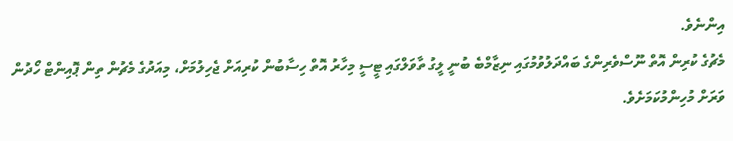އިންނެވެ.
މެޗުގެ ކުރިން އޮތް ނޫސްވެރިންގެ ބައްދަލުވުމުގައި ނިޒާމްބެ ބުނީ ލީގު ތާވަލްގައި ޓީސީ މިހާރު އޮތް ހިސާބުން ކުރިއަށް ޖެހިލުމަށް، މިއަދުގެ މެޗުން ތިން ޕޮއިންޓް ހޯދުން ވަރަށް މުހިންމުކަމަށެވެ.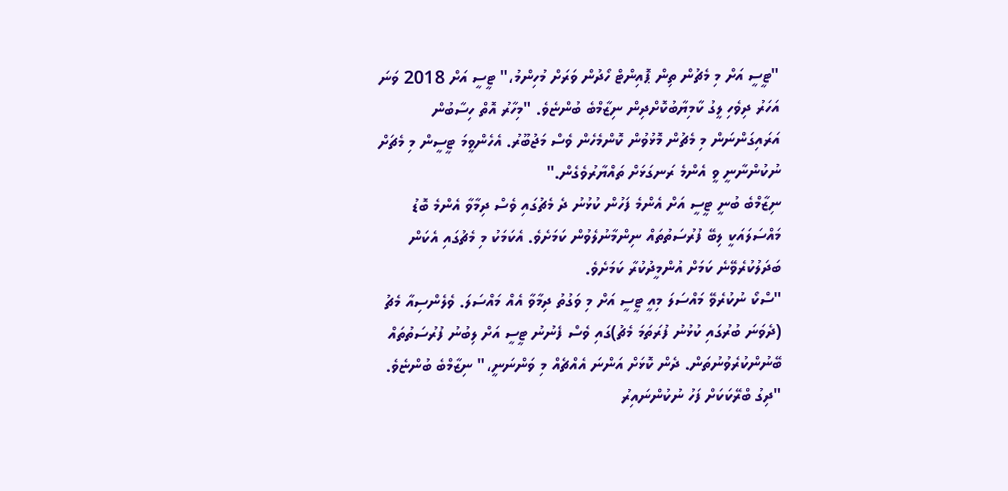"ޓީސީ އަށް މި މެޗުން ތިން ޕޮއިންޓް ހޯދުން ވަރަށް މުހިންމު،" ޓީސީ އަށް 2018 ވަނަ އަހަރު ދިވެހި ލީގު ކާމިޔާބުކޮށްދިން ނިޒާމްބެ ބުންޏެވެ. "މިހާރު އޮތް ހިސާބުން އަރައިގަންނަން މި މެޗުން މޮޅުވުން ކޮންމެހެން ވެސް މަޖުބޫރު. އެހެންވީމަ ޓީސީން މި މެޗަށް ނުކުންނާނީ ވީ އެންމެ ރަނގަޅަށް ތައްޔާރުވެގެން."
ނިޒާމްބެ ބުނީ ޓީސީ އަށް އެންމެ ފަހުން ކުޅުނު ދެ މެޗުގައި ވެސް ދިމާވާ އެންމެ ބޮޑު މައްސަލައަކީ ލިބޭ ފުރުސަތުތައް ނިންމާނުލެވުން ކަމަށެވެ. އެކަމަކު މި މެޗުގައި އެކަން ބަދަލުކުރެވޭނެ ކަމަށް އުންމީދުކުރާ ކަމަށެވެ.
"ސްކޯ ނުކުރެވޭ މައްސަލަ މިއީ ޓީސީ އަށް މި ވަގުތު ދިމާވާ އެއް މައްސަލަ. ވެލެންސިއާ މެޗު (ދެވަނަ ބުރުގައި ކުޅުނު ފުރަތަމަ މެޗު)ގައި ވެސް ފެނުނު ޓީސީ އަށް ލިބުނު ފުރުސަތުތައް ބޭނުންކުރެވުނުތަން. ދެން ކޮޅަށް އަންނަ އެއްޗެއް މި ވަންނަނީ،" ނިޒާމްބެ ބުންޏެވެ. "ދިގު ބްރޭކަކަށް ފަހު ނުކުންނައިރު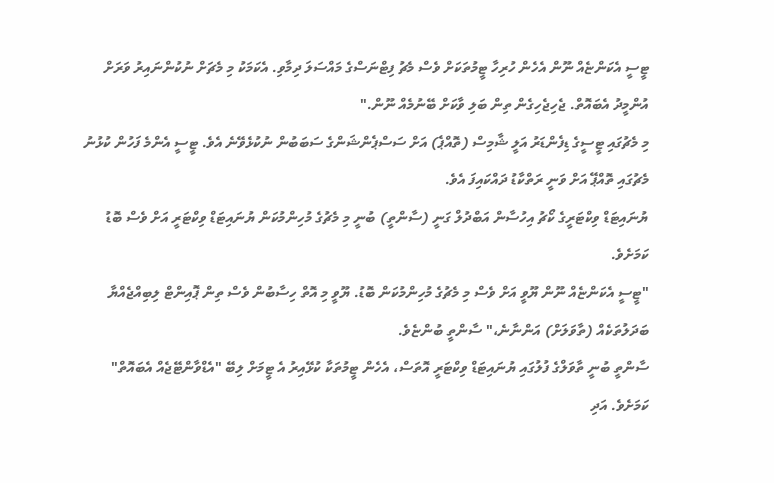ޓީސީ އެކަންޏެއް ނޫން އެހެން ހުރިހާ ޓީމުތަކަށް ވެސް މެޗު ފިޓްނަސްގެ މައްސަލަ ދިމާވި. އެކަމަކު މި މެޗަށް ނުކުންނައިރު ވަރަށް އުންމީދު އެބައޮތް. ޖެހިޖެހިގެން ތިން ބަލި ވާކަށް ބޭނުމެއް ނޫން."
މި މެޗުގައި ޓީސީގެ ޑިފެންޑަރު އަލީ ޝާމިސް (ތޮއްޕެ) އަށް ސަސްޕެންޝަންގެ ސަބަބުން ނުކުޅެވޭނެ އެވެ. ޓީސީ އެންމެ ފަހުން ކުޅުނު މެޗުގައި ތޮއްޕޭ އަށް ވަނީ ރަތްކާޑު ދައްކައިފަ އެވެ.
ޔުނައިޓަޑް ވިކްޓަރީގެ ކޯޗު އިހުސާން އަބްދުލް ގަނީ (ސާންތީ) ބުނީ މި މެޗުގެ މުހިންމުކަން ޔުނައިޓަޑް ވިކްޓަރީ އަށް ވެސް ބޮޑު ކަމަށެވެ.
"ޓީސީ އެކަންޏެއް ނޫން ޔޫވީ އަށް ވެސް މި މެޗުގެ މުހިންމުކަން ބޮޑު. ޔޫވީ މި އޮތް ހިސާބުން ވެސް ތިން ޕޮއިންޓް ލިބިއްޖެއްޔާ ބަދަލުތަކެއް (ތާވަލަށް) އަންނާނެ،" ސާންތީ ބުންޏެވެ.
ސާންތީ ބުނީ ތާވަލްގެ ފުލުގައި ޔުނައިޓަޑް ވިކްޓަރީ އޮތަސް، އެހެން ޓީމުތަކާ ކުޅޭއިރު އެ ޓީމަށް ލިބޭ "އެޑްވާންޓޭޖެއް އެބައޮތް" ކަމަށެވެ. އަދި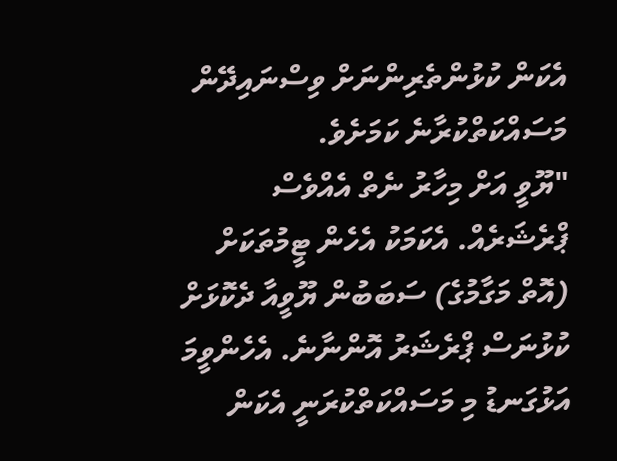އެކަން ކުޅުންތެރިންނަށް ވިސްނައިދޭން މަސައްކަތްކުރާނެ ކަމަށެވެ.
"ޔޫވީ އަށް މިހާރު ނެތް އެއްވެސް ޕްރެޝަރެއް. އެކަމަކު އެހެން ޓީމުތަކަށް (އޮތް މަގާމުގެ) ސަބަބުން ޔޫވީއާ ދެކޮޅަށް ކުޅުނަސް ޕްރެޝަރު އޮންނާނެ. އެހެންވީމަ އަޅުގަނޑު މި މަސައްކަތްކުރަނީ އެކަން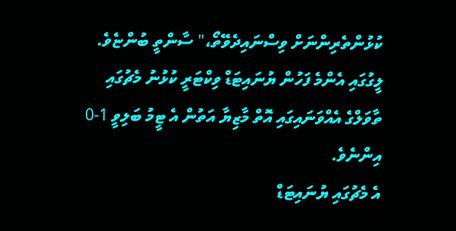ކުޅުންތެރިންނަށް ވިސްނައިދެވޭތޯ،" ސާންތީ ބުންޏެވެ.
ލީގުގައި އެންމެ ފަހުން ޔުނައިޓަޑް ވިކްޓަރީ ކުޅުނު މެޗުގައި ތާވަލްގެ އެއްވަނައިގައި އޮތް މާޒިޔާ އަތުން އެ ޓީމު ބަލިވީ 1-0 އިންނެވެ.
އެ މެޗުގައި ޔުނައިޓަޑް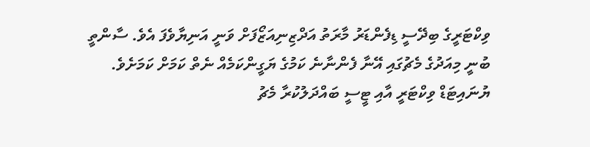ވިކްޓަރީގެ ބިދޭސީ ޑިފެންޑަރު މާރަތު އަދްޒިނިއަޒޯފަށް ވަނީ އަނިޔާވެފަ އެވެ. ސާންތީ ބުނީ މިއަދުގެ މެޗުގައި އޭނާ ފެންނާނެ ކަމުގެ ޔަގީންކަމެއް ނެތް ކަމަށް ކަމަށެވެ.
ޔުނައިޓަޑް ވިކްޓަރީ އާއި ޓީސީ ބައްދަލުކުރާ މެޗު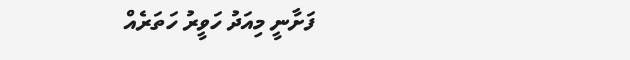ފަށާނީ މިއަދު ހަވީރު ހަތަރެއް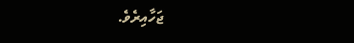ޖަހާއިރެވެ.